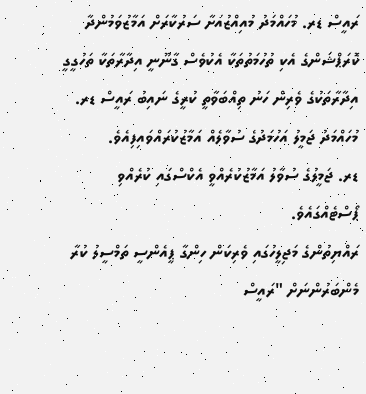ރައީސް ޑރ. މުހައްމަދު މުއިއްޒުއަށާ ސަރުކާރަށް އަމާޒުވަމުންދާ ކޮރަޕްޝަންގެ އެކި ތުހުމަތުތަކާ އެކުވެސް ގާނޫނީ އިދާރާތަކާ ތަހުގީގީ އިދާރާތަކުގެ ވެރިން ހަނު ތިއްބަވާތީ ކުރީގެ ނައިބު ރައީސް ޑރ. މުހައްމަދު ޖަމީލު އަހުމަދުގެ ސުވާލެއް އަމާޒުކުރައްވައިފިއެވެ.
ޑރ. ޖަމީލުގެ ސުވާލު އަމާޒުކުރެއްވީ އެކްސްގައި ކުރެއްވި ޕޯސްޓެއްގައެވެ.
ރައްޔިތުންގެ މަޖިލީހުގައި ވެރިކަން ހިންގާ ޕީއެންސީ ތަމްސީލު ކުރާ މެންބަރުންނަށް "ރައީސް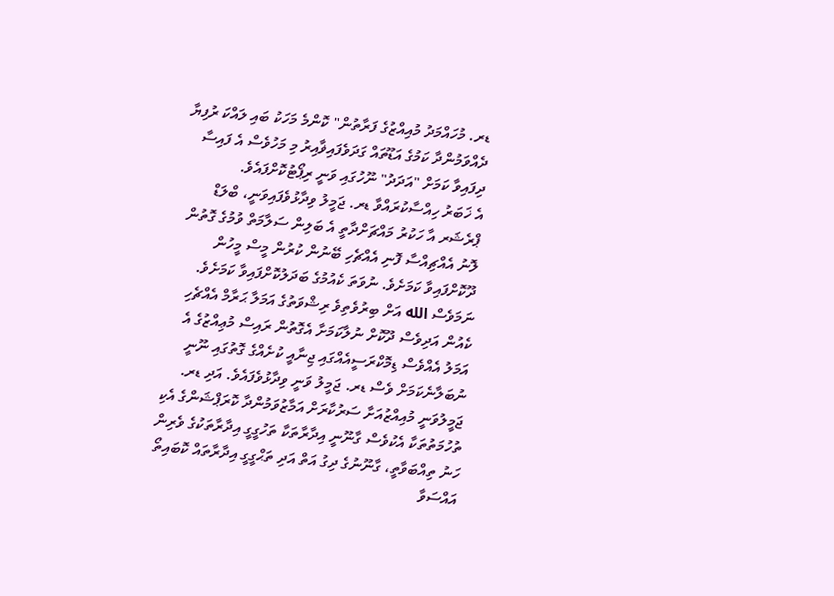ޑރ. މުހައްމަދު މުއިއްޒުގެ ފަރާތުން" ކޮންމެ މަހަކު ބައި ލައްކަ ރުފިޔާ ދެއްވަމުންދާ ކަމުގެ އަޑޫތައް ގަދަވެފައިޥާއިރު މި މަހުވެސް އެ ފައިސާ ދިފައިވާ ކަމަށް "އަދަދު" ނޫހުގައި ވަނީ ރިޕޯޓުކޮށްފައެވެ.
އެ ޚަބަރު ހިއްސާކުރައްވާ ޑރ. ޖަމީލު ވިދާޅުވެފައިވަނީ، ބްލަޑް ޕްރެޝަރ އާ ހަކުރު މައްޗަށްދާތީ އެ ބަލިން ސަލާމަތް ވުމުގެ ގޮތުން ލޮނު އެއްޗިއްސާ ފޮނި އެއްޗެހި ބޭނުން ކުރުން މީސް މީހުން ދޫކޮށްފައިވާ ކަމަށެވެ. ނުވަތަ ކެއުމުގެ ބަދަލުކޮށްފައިވާ ކަމަށެވެ. ނަމަވެސް الله އަށް ބިރުވެތިވެ ރިޝްވަތުގެ އަމަލާ ޙަރާމް އެއްޗެހި ކެއުން އަދިވެސް ދޫކޮށް ނުލާކަމަށާ އެގޮތުން ރައިސް މުޢިއްޒުގެ އެ އަމަލު އެއްވެސް ޑިމޮކްރަސީއެއްގައި ޖިނާއީ ކުށެއްގެ ގޮތުގައި ނޫނީ ނުބަލާނެކަމަށް ވެސް ޑރ. ޖަމީލު ވަނީ ވިދާޅުވެފައެވެ. އަދި ޑރ. ޖަމީލުވަނީ މުއިއްޒުއަށާ ސަރުކާރަށް އަމާޒުވަމުންދާ ކޮރަޕްޝަންގެ އެކި ތުހުމަތުތަކާ އެކުވެސް ގާނޫނީ އިދާރާތަކާ ތަހުގީގީ އިދާރާތަކުގެ ވެރިން ހަނު ތިއްބަވާތީ، ގާނޫނުގެ ދިގު އަތް އަދި ތަޙްގީގީ އިދާރާތައް ކޮބައިތޯ އައްސަވާ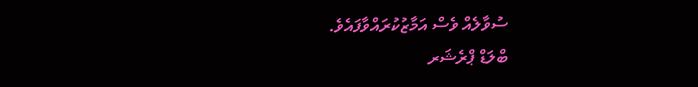ސުވާލެއް ވެސް އަމާޒުކުރައްވާފައެވެ.
ބްލަޑް ޕްރެޝަރ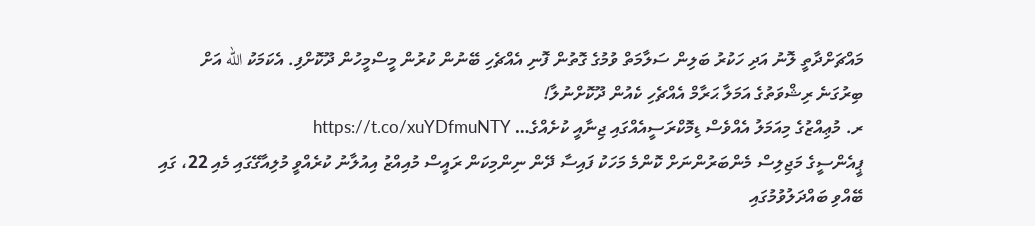މައްޗަށްދާތީ ލޮނު އަދި ހަކުރު ބަލިން ސަލާމަތް ވުމުގެ ގޮތުން ފޮނި އެއްޗެހި ބޭނުން ކުރުން މީސްމީހުން ދޫކޮށްފި. އެކަމަކު الله އަށް ބިރުގަނެ ރިޝްވަތުގެ އަމަލާ ޙަރާމް އެއްޗެހި ކެއުން ދޫކޮށްނުލާ!
ރ. މުޢިއްޒުގެ މިއަމަލު އެއްވެސް ޑިމޮކްރަސީއެއްގައި ޖިނާއީ ކުށެއްގެ… https://t.co/xuYDfmuNTY
ޕީއެންސީގެ މަޖިލިސް މެންބަރުންނަށް ކޮންމެ މަހަކު ފައިސާ ދޭން ނިންމިކަން ރައީސް މުއިއްޒު އިއުލާނު ކުރެއްވީ މުލިއާގޭގައި މެއި 22، ގައި ބޭއްވި ބައްދަލުވުމުގައި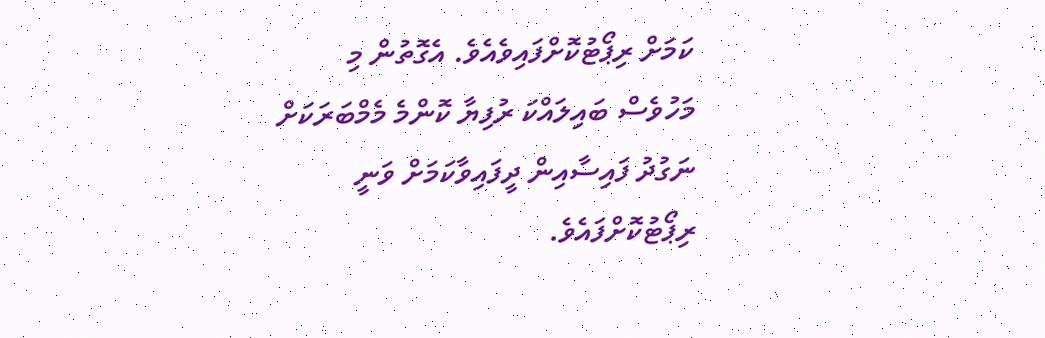ކަމަށް ރިޕޯޓުކޮށްފައިވެއެވެ. އެގޮތުން މި މަހުވެސް ބައިލައްކަ ރުފިޔާ ކޮންމެ މެމްބަރަކަށް ނަގުދު ފައިސާއިން ދީފައިވާކަމަށް ވަނީ ރިޕޯޓުކޮށްފައެވެ.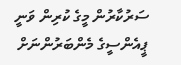ސަރުކާރުން މީގެ ކުރިން ވަނީ ޕީއެންސީގެ މެންބަރުންނަށް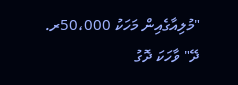"މުލިއާގެއިން މަހަކު 50،000ރ. ދޭ" ވާހަކަ ދޮގު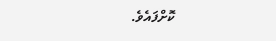ކޮށްފައެވެ.